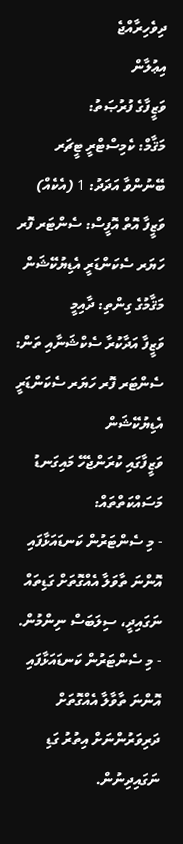ދިވެހިރާއްޖެ
އިޢުލާން
ވަޒީފާގެ ފުރުޞަތު:
މަޤާމް: ކެމިސްޓްރީ ޓީޗަރ
ބޭނުންވާ އަދަދު: 1 (އެކެއް)
ވަޒީފާ އޮތް އޮފީސް: ސެންޓަރ ފޮރ ހަޔަރ ސެކަންޑަރީ އެޑިޔުކޭޝަން
މަޤާމުގެ ގިންތި: ދާއިމީ
ވަޒީފާ އަދާކުރާ ސެކްޝަނާއި ތަން: ސެންޓަރ ފޮރ ހަޔަރ ސެކަންޑަރީ އެޑިޔުކޭޝަން
ވަޒީފާގައި ކުރަންޖެހޭ މައިގަނޑު މަސައްކަތްތައް:
- މި ސެންޓަރުން ކަނޑައަޅާފައި އޮންނަ ތާވަލާ އެއްގޮތަށް ގަޑިތައް ނަގައިދީ، ސިލަބަސް ނިންމުން.
- މި ސެންޓަރުން ކަނޑައަޅާފައި އޮންނަ ތާވާލާ އެއްގޮތަށް ދަރިވަރުންނަށް އިތުރު ގަޑި ނަގައިދިނުން.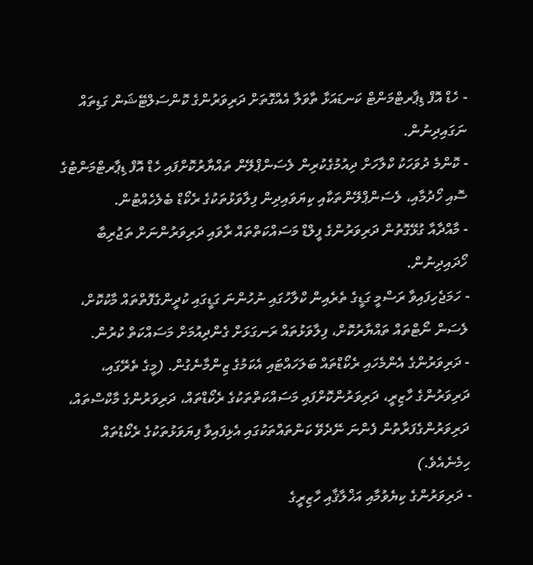- ހެޑް އޮފް ޑިޕާރޓްމަންޓް ކަނޑައަޅާ ތާވަލާ އެއްގޮތަށް ދަރިވަރުންގެ ކޮންސަލްޓޭޝަން ގަޑިތައް ނަގައިދިނުން.
- ކޮންމެ ދުވަހަކު ކްލާހަށް ދިއުމުގެކުރިން ލެސަންޕްލޭން ތައްޔާރުކޮށްފައި ހެޑް އޮފް ޑިޕާރޓްމަންޓުގެ ސޮއި ހޯދުމާއި، ލެސަންޕްލޭންތަކާއި ކިޔަވައިދިން ފިލާވަޅުތަކުގެ ރެކޯޑް ބެލެހެއްޓުން.
- މާއްދާއާ ގުޅޭގޮތުން ދަރިވަރުންގެ ފީލްޑް މަސައްކަތްތައް ރާވައި ދަރިވަރުންނަށް ތަޖުރިބާ ހޯދައިދިނުން.
- ހަމަޖެހިފައިވާ ރަސްމީ ގަޑީގެ ތެރެއިން ކްލާހުގައި ނުހުންނަ ގަޑީގައި ކުދީންގެފޮތްތައް މާކުކޮށް، ލެސަން ނޯޓްތައް ތައްޔާރުކޮށް، ފިލާވަޅުތައް ރަނގަޅަށް ގެންދިއުމަށް މަސައްކަތް ކުރުން.
- ދަރިވަރުންގެ އެންމެހައި ރެކޯޑްތައް ބަލަހައްޓައި އެކަމުގެ ޒިންމާނެގުން. (މީގެ ތެރޭގައި، ދަރިވަރުންގެ ހާޒިރީ، ދަރިވަރުންކޮށްފައި މަސައްކަތްތަކުގެ ރެކޯޑްތައް، ދަރިވަރުންގެ މާކްސްތައް، ދަރިވަރުންގެފަރާތުން ފެންނަ ނޭދެވޭ ކަންތައްތަކުގައި އެޅިފައިވާ ފިޔަވަޅުތަކުގެ ރެކޯޑުތައް ހިމެނެއެވެ.)
- ދަރިވަރުންގެ ކިޔެވުމާއި އަޚްލާޤާއި ހާޒިރީގެ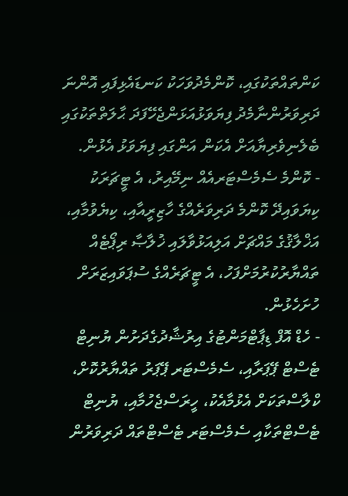ކަންތައްތަކުގައި، ކޮންމެދުވަހަކު ކަނޑައެޅިފައި އޮންނަ ދަރިވަރުންނާމެދު ފިޔަވަޅުއަޅަންޖެހޭފަދަ ޙާލަތްތަކުގައި ބެލެނިވެރިޔާއަށް އެކަން އަންގައި ފިޔަވަޅު އެޅުން.
- ކޮންމެ ސެމެސްޓަރއެއް ނިމޭއިރު، އެ ޓީޗަރަކު ކިޔަވައިދޭ ކޮންމެ ދަރިވަރެއްގެ ހާޒިރީއާއި، ކިޔެވުމާއި، އަޚްލާޤުގެ މައްޗަށް އަލިއަޅުވާލައި ޚުލާޞާ ރިޕޯޓެއް ތައްޔާރުކުރުމަށްފަހު، އެ ޓީޗަރެއްގެ ސުޕަވައިޒަރަށް ހުށަހެޅުން.
- ހެޑް އޮފް ޑިޕާޓްމަންޓުގެ އިރުޝާދުގެދަށުން ޔުނިޓް ޓެސްޓް ޕޭޕަރާއި، ސެމެސްޓަރ ޕޭޕަރު ތައްޔާރުކޮށް، ކްލާސްތަކަށް އެޅުމާއެކު، ހީރަސްޖެހުމާއި، ޔުނިޓް ޓެސްޓްތަކާއި ސެމެސްޓަރ ޓެސްޓްތައް ދަރިވަރުން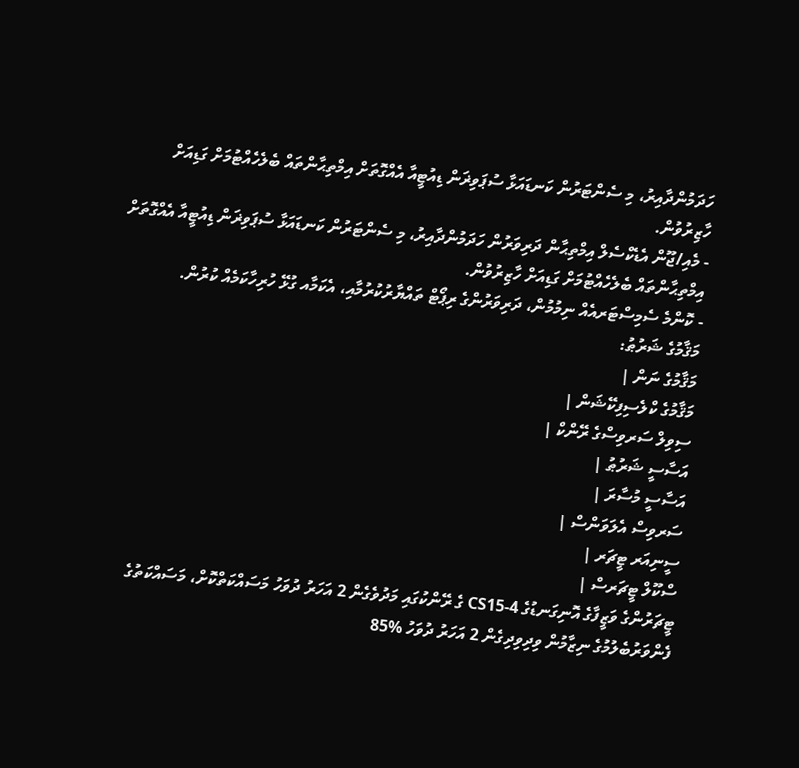ހަދަމުންދާއިރު، މި ސެންޓަރުން ކަނޑައަޅާ ސުޕަވިޜަން ޑިއުޓީއާ އެއްގޮތަށް އިމްތިޙާންތައް ބެލެހެއްޓުމަށް ގަޑިއަށް ހާޒިރުވުން.
- މެއި/ޖޫން އެޑެކްސެލް އިމްތިޙާން ދަރިވަރުން ހަދަމުންދާއިރު، މި ސެންޓަރުން ކަނޑައަޅާ ސުޕަވިޜަން ޑިއުޓީއާ އެއްގޮތަށް އިމްތިޙާންތައް ބެލެހެއްޓުމަށް ގަޑިއަށް ހާޒިރުވުން.
- ކޮންމެ ސެމިސްޓަރއެއް ނިމުމުން، ދަރިވަރުންގެ ރިޕޯޓް ތައްޔާރުކުރުމާއި، އެކަމާއ ގުޅޭ ހުރިހާކަމެއް ކުރުން.
މަޤާމުގެ ޝަރުޠު:
މަޤާމުގެ ނަން |
މަޤާމުގެ ކްލެސިފިކޭޝަން |
ސިވިލް ސަރވިސްގެ ރޭންކް |
އަސާސީ ޝަރުޠު |
އަސާސީ މުސާރަ |
ސަރވިސް އެލަވަންސް |
ސީނިއަރ ޓީޗަރ |
ސްކޫލް ޓީޗަރސް |
ޓީޗަރުންގެ ވަޒީފާގެ އޮނިގަނޑުގެ CS15-4 ގެ ރޭންކުގައި މަދުވެގެން 2 އަހަރު ދުވަހު މަސައްކަތްކޮށް، މަސައްކަތުގެ ފެންވަރުބެލުމުގެ ނިޒާމުން ވިދިވިދިގެން 2 އަހަރު ދުވަހު %85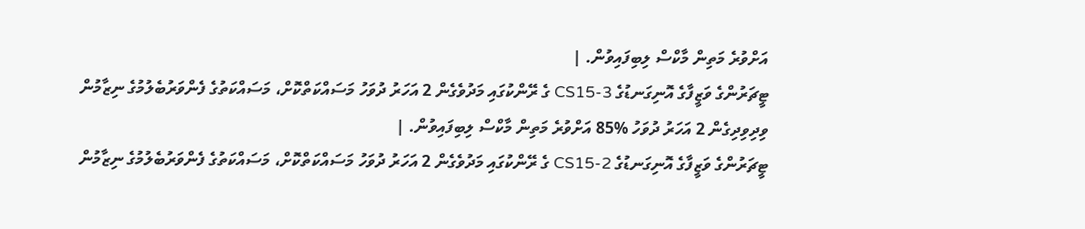އަށްވުރެ މަތިން މާކްސް ލިބިފައިވުން. |
ޓީޗަރުންގެ ވަޒީފާގެ އޮނިގަނޑުގެ CS15-3 ގެ ރޭންކުގައި މަދުވެގެން 2 އަހަރު ދުވަހު މަސައްކަތްކޮށް، މަސައްކަތުގެ ފެންވަރުބެލުމުގެ ނިޒާމުން ވިދިވިދިގެން 2 އަހަރު ދުވަހު %85 އަށްވުރެ މަތިން މާކްސް ލިބިފައިވުން. |
ޓީޗަރުންގެ ވަޒީފާގެ އޮނިގަނޑުގެ CS15-2 ގެ ރޭންކުގައި މަދުވެގެން 2 އަހަރު ދުވަހު މަސައްކަތްކޮށް، މަސައްކަތުގެ ފެންވަރުބެލުމުގެ ނިޒާމުން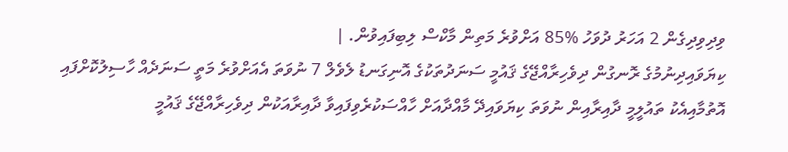ވިދިވިދިގެން 2 އަހަރު ދުވަހު %85 އަށްވުރެ މަތިން މާކްސް ލިބިފައިވުން. |
ކިޔަވައިދިނުމުގެ ރޮނގުން ދިވެހިރާއްޖޭގެ ޤައުމީ ސަނަދުތަކުގެ އޮނިގަނޑު ލެވެލް 7 ނުވަތަ އެއަށްވުރެ މަތީ ސަނަދެއް ހާސިލުކޮށްފައި އޮތުމާއިއެކު ތައުލީމީ ދާއިރާއިން ނުވަތަ ކިޔަވައިދޭ މާއްދާއަށް ހާއްސަކުރެވިފައިވާ ދާއިރާއަކުން ދިވެހިރާއްޖޭގެ ޤައުމީ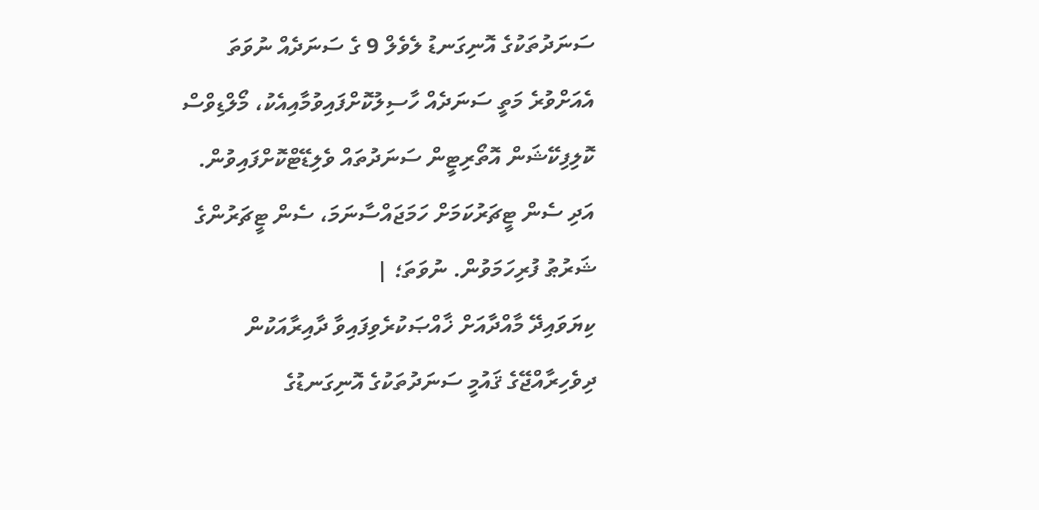ސަނަދުތަކުގެ އޮނިގަނޑު ލެވެލް 9 ގެ ސަނަދެއް ނުވަތަ އެއަށްވުރެ މަތީ ސަނަދެއް ހާސިލުކޮށްފައިވުމާއިއެކު، މޯލްޑިވްސް ކޮލިފިކޭޝަން އޮތޯރިޓީން ސަނަދުތައް ވެލިޑޭޓްކޮށްފައިވުން. އަދި ސެން ޓީޗަރުކަމަށް ހަމަޖައްސާނަމަ، ސެން ޓީޗަރުންގެ ޝަރުޠު ފުރިހަމަވުން. ނުވަތަ؛ |
ކިޔަވައިދޭ މާއްދާއަށް ޚާއްޞަކުރެވިފައިވާ ދާއިރާއަކުން ދިވެހިރާއްޖޭގެ ޤައުމީ ސަނަދުތަކުގެ އޮނިގަނޑުގެ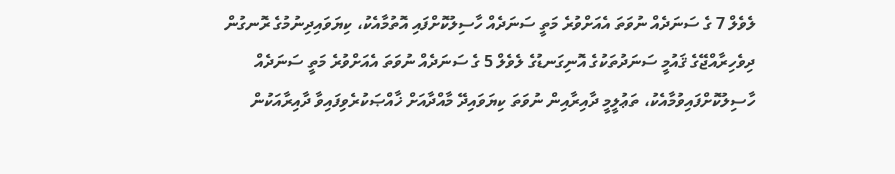ލެވެލް 7 ގެ ސަނަދެއް ނުވަތަ އެއަށްވުރެ މަތީ ސަނަދެއް ހާސިލުކޮށްފައި އޮތުމާއެކު، ކިޔަވައިދިނުމުގެ ރޮނގުން ދިވެހިރާއްޖޭގެ ޤައުމީ ސަނަދުތަކުގެ އޮނިގަނޑުގެ ލެވެލް 5 ގެ ސަނަދެއް ނުވަތަ އެއަށްވުރެ މަތީ ސަނަދެއް ހާސިލުކޮށްފައިވުމާއެކު، ތަޢުލީމީ ދާއިރާއިން ނުވަތަ ކިޔަވައިދޭ މާއްދާއަށް ޚާއްޞަކުރެވިފައިވާ ދާއިރާއަކުން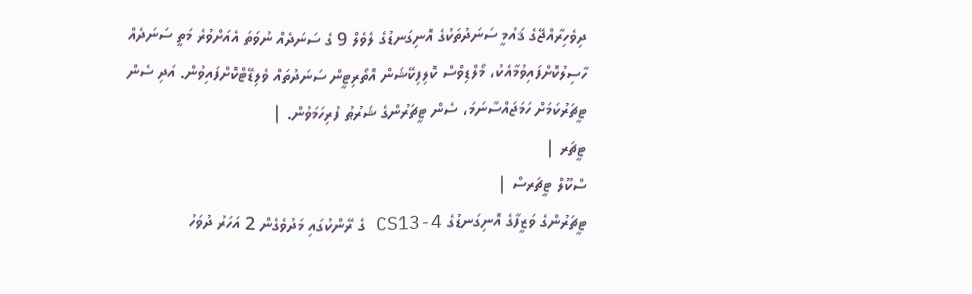ދިވެހިރާއްޖޭގެ ޤައުމީ ސަނަދުތަކުގެ އޮނިގަނޑުގެ ލެވެލް 9 ގެ ސަނަދެއް ނުވަތަ އެއަށްވުރެ މަތީ ސަނަދެއް ހާސިލުކޮށްފައިވުމާއެކު، މޯލްޑިވްސް ކޮލިފިކޭޝަން އޮތޯރިޓީން ސަނަދުތައް ވެލިޑޭޓްކޮށްފައިވުން. އަދި ސެން ޓީޗަރުކަމަށް ހަމަޖައްސާނަމަ، ސެން ޓީޗަރުންގެ ޝަރުޠު ފުރިހަމަވުން. |
ޓީޗަރ |
ސްކޫލް ޓީޗަރސް |
ޓީޗަރުންގެ ވަޒީފާގެ އޮނިގަނޑުގެ 4-CS13 ގެ ރޭންކުގައި މަދުވެގެން 2 އަހަރު ދުވަހު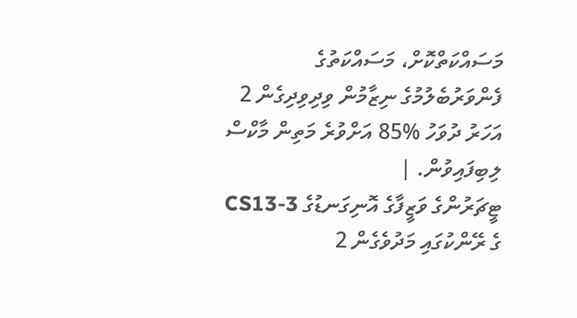މަސައްކަތްކޮށް، މަސައްކަތުގެ ފެންވަރުބެލުމުގެ ނިޒާމުން ވިދިވިދިގެން 2 އަހަރު ދުވަހު %85 އަށްވުރެ މަތިން މާކްސް ލިބިފައިވުން. |
ޓީޗަރުންގެ ވަޒީފާގެ އޮނިގަނޑުގެ 3-CS13 ގެ ރޭންކުގައި މަދުވެގެން 2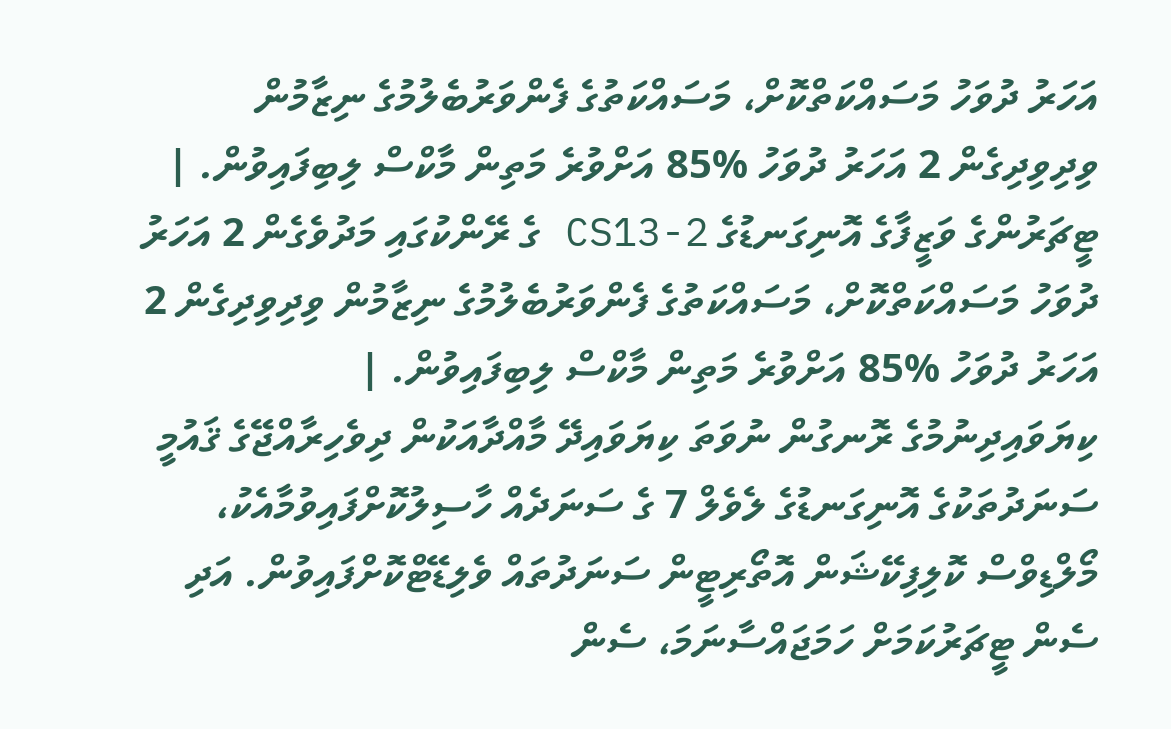އަހަރު ދުވަހު މަސައްކަތްކޮށް، މަސައްކަތުގެ ފެންވަރުބެލުމުގެ ނިޒާމުން ވިދިވިދިގެން 2 އަހަރު ދުވަހު %85 އަށްވުރެ މަތިން މާކްސް ލިބިފައިވުން. |
ޓީޗަރުންގެ ވަޒީފާގެ އޮނިގަނޑުގެ 2-CS13 ގެ ރޭންކުގައި މަދުވެގެން 2 އަހަރު ދުވަހު މަސައްކަތްކޮށް، މަސައްކަތުގެ ފެންވަރުބެލުމުގެ ނިޒާމުން ވިދިވިދިގެން 2 އަހަރު ދުވަހު %85 އަށްވުރެ މަތިން މާކްސް ލިބިފައިވުން. |
ކިޔަވައިދިނުމުގެ ރޮނގުން ނުވަތަ ކިޔަވައިދޭ މާއްދާއަކުން ދިވެހިރާއްޖޭގެ ޤައުމީ ސަނަދުތަކުގެ އޮނިގަނޑުގެ ލެވެލް 7 ގެ ސަނަދެއް ހާސިލުކޮށްފައިވުމާއެކު، މޯލްޑިވްސް ކޮލިފިކޭޝަން އޮތޯރިޓީން ސަނަދުތައް ވެލިޑޭޓްކޮށްފައިވުން. އަދި ސެން ޓީޗަރުކަމަށް ހަމަޖައްސާނަމަ، ސެން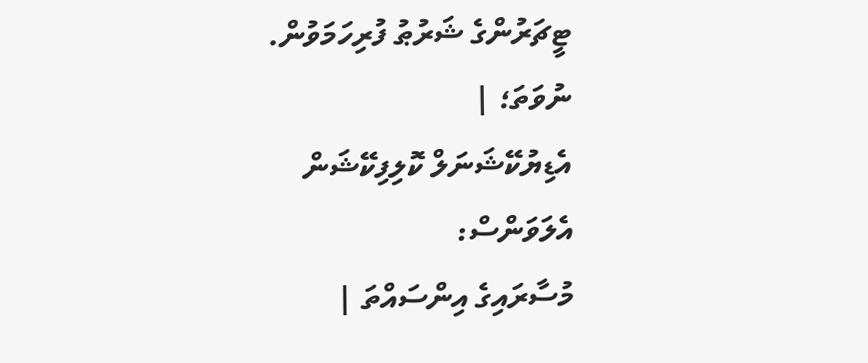ޓީޗަރުންގެ ޝަރުޠު ފުރިހަމަވުން. ނުވަތަ؛ |
އެޑިޔުކޭޝަނަލް ކޮލިފިކޭޝަން އެލަވަންސް:
މުސާރައިގެ އިންސައްތަ |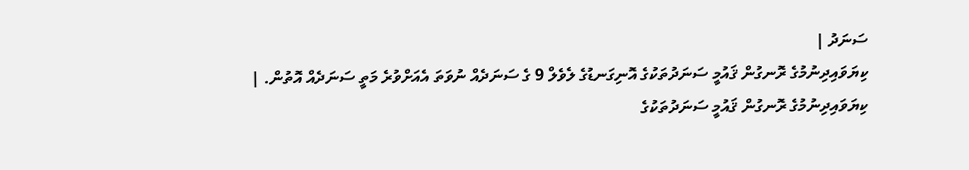ސަނަދު |
ކިޔަވައިދިނުމުގެ ރޮނގުން ޤައުމީ ސަނަދުތަކުގެ އޮނިގަނޑުގެ ލެވެލް 9 ގެ ސަނަދެއް ނުވަތަ އެއަށްވުރެ މަތީ ސަނަދެއް އޮތުން. |
ކިޔަވައިދިނުމުގެ ރޮނގުން ޤައުމީ ސަނަދުތަކުގެ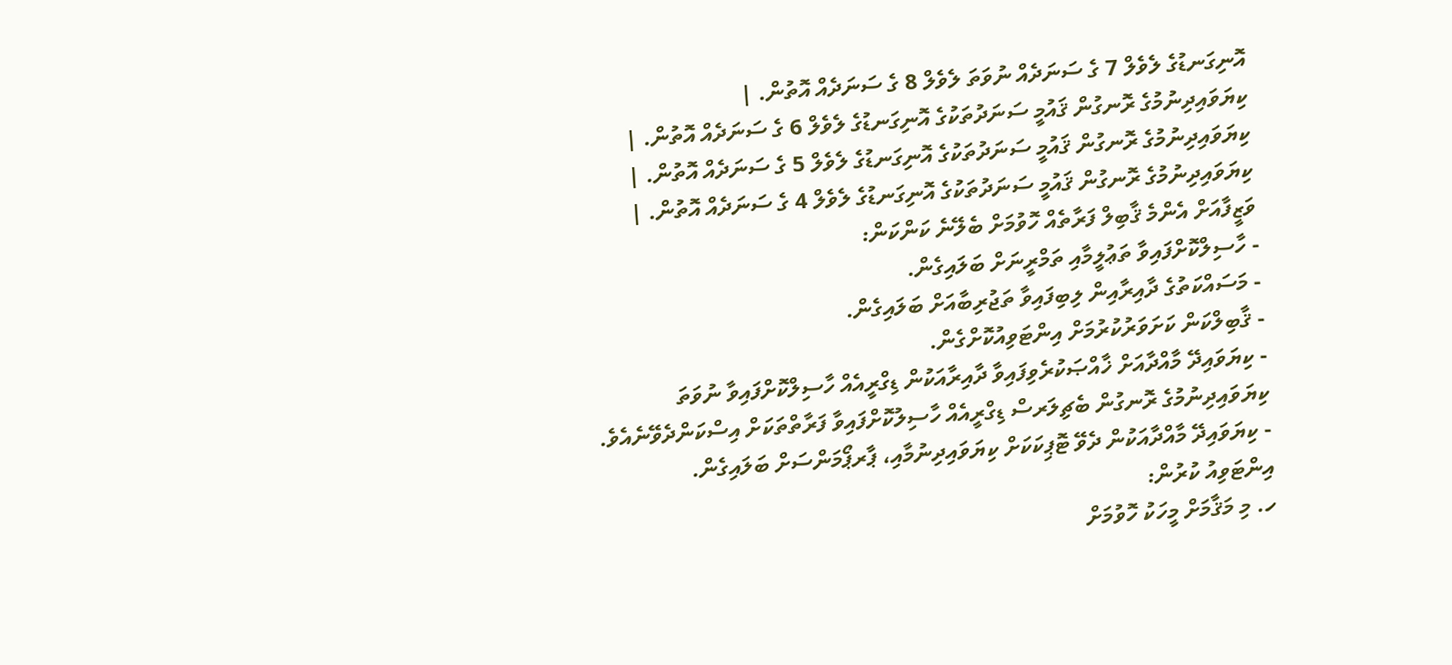އޮނިގަނޑުގެ ލެވެލް 7 ގެ ސަނަދެއް ނުވަތަ ލެވެލް 8 ގެ ސަނަދެއް އޮތުން. |
ކިޔަވައިދިނުމުގެ ރޮނގުން ޤައުމީ ސަނަދުތަކުގެ އޮނިގަނޑުގެ ލެވެލް 6 ގެ ސަނަދެއް އޮތުން. |
ކިޔަވައިދިނުމުގެ ރޮނގުން ޤައުމީ ސަނަދުތަކުގެ އޮނިގަނޑުގެ ލެވެލް 5 ގެ ސަނަދެއް އޮތުން. |
ކިޔަވައިދިނުމުގެ ރޮނގުން ޤައުމީ ސަނަދުތަކުގެ އޮނިގަނޑުގެ ލެވެލް 4 ގެ ސަނަދެއް އޮތުން. |
ވަޒީފާއަށް އެންމެ ޤާބިލް ފަރާތެއް ހޮވުމަށް ބެލޭނެ ކަންކަން:
- ހާސިލްކޮށްފައިވާ ތަޢުލީމާއި ތަމްރީނަށް ބަލައިގެން.
- މަސައްކަތުގެ ދާއިރާއިން ލިބިފައިވާ ތަޖުރިބާއަށް ބަލައިގެން.
- ޤާބިލްކަން ކަށަވަރުކުރުމަށް އިންޓަވިއުކޮށްގެން.
- ކިޔަވައިދޭ މާއްދާއަށް ޚާއްޞަކުރެވިފައިވާ ދާއިރާއަކުން ޑިގްރީއެއް ހާސިލްކޮށްފައިވާ ނުވަތަ ކިޔަވައިދިނުމުގެ ރޮނގުން ބެޗިލަރސް ޑިގްރީއެއް ހާސިލުކޮށްފައިވާ ފަރާތްތަކަށް އިސްކަންދެވޭނެއެވެ.
- ކިޔަވައިދޭ މާއްދާއަކުން ދެވޭ ޓޮޕިކަކަށް ކިޔަވައިދިނުމާއި، ޕާރޕޯމަންސަށް ބަލައިގެން.
އިންޓަވިއު ކުރުން:
ހ. މި މަޤާމަށް މީހަކު ހޮވުމަށް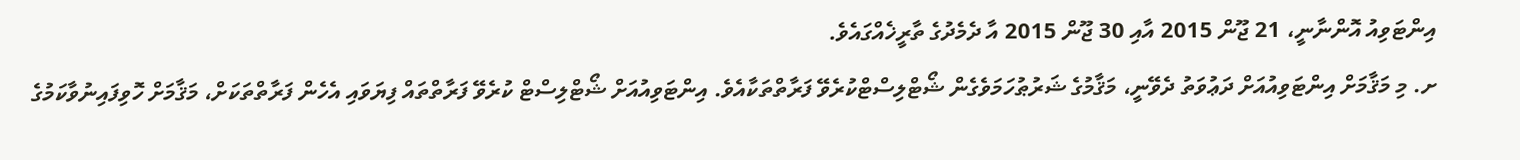އިންޓަވިއު އޮންނާނީ، 21 ޖޫން 2015 އާއި 30 ޖޫން 2015 އާ ދެމެދުގެ ތާރީޚެއްގައެވެ.
ށ. މި މަޤާމަށް އިންޓަވިއުއަށް ދަޢުވަތު ދެވޭނީ، މަޤާމުގެ ޝަރުޠުހަމަވެގެން ޝޯޓްލިސްޓްކުރެވޭ ފަރާތްތަކާއެވެ. އިންޓަވިއުއަށް ޝޯޓްލިސްޓް ކުރެވޭ ފަރާތްތައް ފިޔަވައި އެހެން ފަރާތްތަކަށް، މަޤާމަށް ހޮވިފައިނުވާކަމުގެ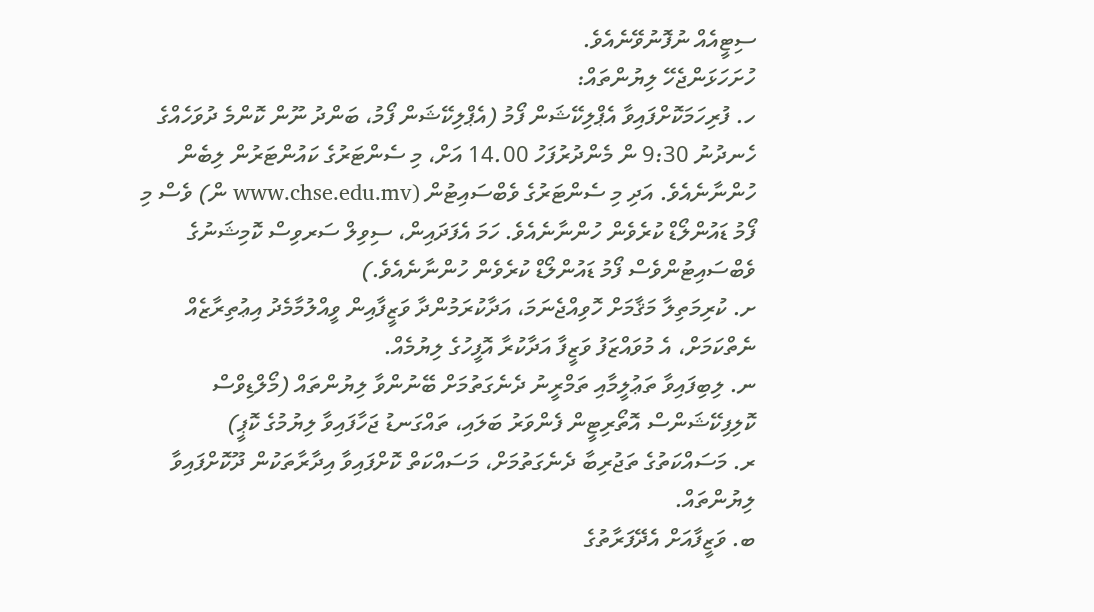ސިޓީއެއް ނުފޮނުވޭނެއެވެ.
ހުށަހަޅަންޖެހޭ ލިޔުންތައް:
ހ. ފުރިހަމަކޮށްފައިވާ އެޕްލިކޭޝަން ފޯމު (އެޕްލިކޭޝަން ފޯމު، ބަންދު ނޫން ކޮންމެ ދުވަހެއްގެ ހެނދުނު 9:30 ން މެންދުރުފަހު 14.00 އަށް، މި ސެންޓަރުގެ ކައުންޓަރުން ލިބެން ހުންނާނެއެވެ. އަދި މި ސެންޓަރުގެ ވެބްސައިޓުން (www.chse.edu.mv ން) ވެސް މި ފޯމު ޑައުންލޯޑް ކުރެވެން ހުންނާނެއެވެ. ހަމަ އެފަދައިން، ސިވިލް ސަރވިސް ކޮމިޝަނުގެ ވެބްސައިޓުންވެސް ފޯމު ޑައުންލޯޑް ކުރެވެން ހުންނާނެއެވެ.)
ށ. ކުރިމަތިލާ މަޤާމަށް ހޮވިއްޖެނަމަ، އަދާކުރަމުންދާ ވަޒީފާއިން ވީއްލުމާމެދު އިޢުތިރާޒެއް ނެތްކަމަށް، އެ މުވައްޒަފު ވަޒީފާ އަދާކުރާ އޮފީހުގެ ލިޔުމެއް.
ނ. ލިބިފައިވާ ތަޢުލީމާއި ތަމްރީނު ދެނެގަތުމަށް ބޭނުންވާ ލިޔުންތައް (މޯލްޑިވްސް ކޮލިފިކޭޝަންސް އޮތޯރިޓީން ފެންވަރު ބަލައި، ތައްގަނޑު ޖަހާފައިވާ ލިޔުމުގެ ކޮޕީ)
ރ. މަސައްކަތުގެ ތަޖުރިބާ ދެނެގަތުމަށް، މަސައްކަތް ކޮށްފައިވާ އިދާރާތަކުން ދޫކޮށްފައިވާ ލިޔުންތައް.
ބ. ވަޒީފާއަށް އެދޭފަރާތުގެ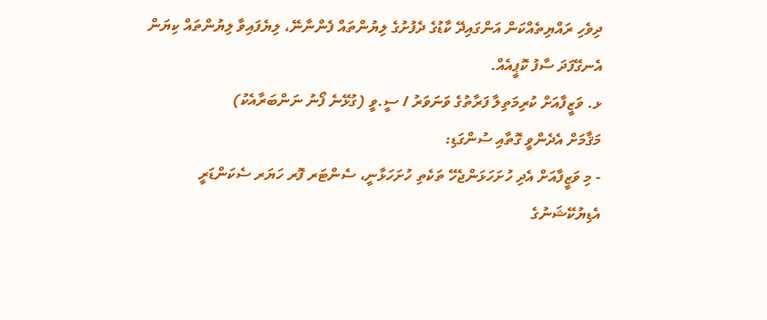ދިވެހި ރައްޔިތެއްކަން އަންގައިދޭ ކާޑުގެ ދެފުށުގެ ލިޔުންތައް ފެންނާނޭ، ލިޔެފައިވާ ލިޔުންތައް ކިޔަން އެނގޭފަދަ ސާފު ކޮޕީއެއް.
ޅ. ވަޒީފާއަށް ކުރިމަތިލާ ފަރާތުގެ ވަނަވަރު / ސީ.ވީ (ގުޅޭނެ ފޯނު ނަންބަރާއެކު)
މަޤާމަށް އެދެންވީ ގޮތާއި ސުންގަޑި:
- މި ވަޒީފާއަށް އެދި ހުށަހަޅަންޖެހޭ ތަކެތި ހުށަހަޅާނީ، ސެންޓަރ ފޮރ ހަޔަރ ސެކަންޑަރީ އެޑިޔުކޭޝަނުގެ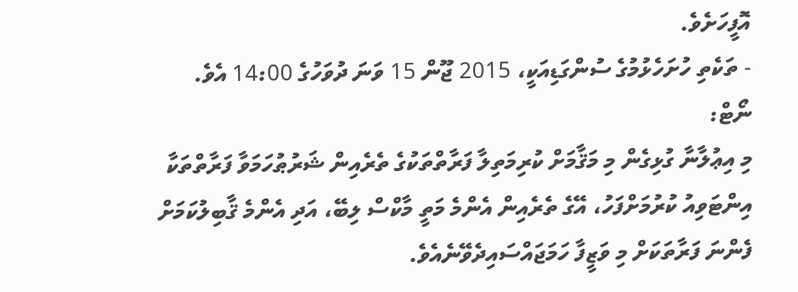އޮފީހަށެވެ.
- ތަކެތި ހުށަހެޅުމުގެ ސުންގަޑިއަކީ، 2015 ޖޫން 15 ވަނަ ދުވަހުގެ 14:00 އެވެ.
ނޯޓް:
މި އިޢުލާނާ ގުޅިގެން މި މަޤާމަށް ކުރިމަތިލާ ފަރާތްތަކުގެ ތެރެއިން ޝަރުޠުހަމަވާ ފަރާތްތަކާ އިންޓަވިއު ކުރުމަށްފަހު، އޭގެ ތެރެއިން އެންމެ މަތީ މާކްސް ލިބޭ، އަދި އެންމެ ޤާބިލުކަމަށް ފެންނަ ފަރާތަކަށް މި ވަޒީފާ ހަމަޖައްސައިދެވޭނެއެވެ.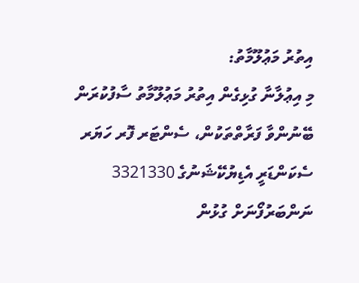އިތުރު މަޢުލޫމާތު:
މި އިޢުލާނާ ގުޅިގެން އިތުރު މަޢުލޫމާތު ސާފުކުރަން ބޭނުންވާ ފަރާތްތަކުން، ސެންޓަރ ފޮރ ހަޔަރ ސެކަންޑަރީ އެޑިޔުކޭޝަނުގެ 3321330 ނަންބަރުފޯނަށް ގުޅުން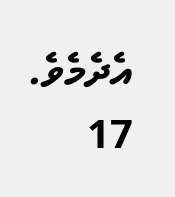އެދެމެވެ.
17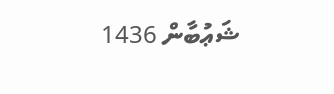ޝަޢުބާން 1436